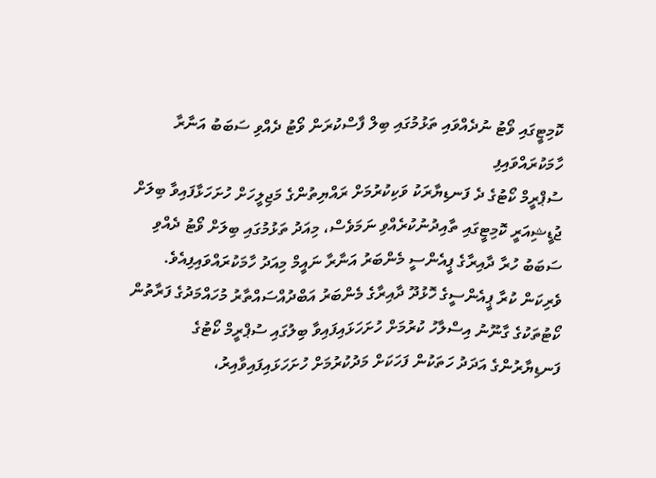ކޮމިޓީގައި ވޯޓު ނުދެއްވައި ތަޅުމުގައި ބިލް ފާސްކުރަން ވޯޓު ދެއްވި ސަބަބު އަނާރާ ހާމަކުރައްވައިފި
ސުޕްރީމް ކޯޓުގެ ދެ ފަނޑިޔާރަކު ވަކިކުރުމަށް ރައްޔިތުންގެ މަޖިލީހަށް ހުށަހަޅާފައިވާ ބިލަށް ޖުޑީޝިއަރީ ކޮމިޓީގައި ތާއިދުނުކުރެއްވި ނަމަވެސް، މިއަދު ތަޅުމުގައި ބިލަށް ވޯޓު ދެއްވި ސަބަބު ހުރާ ދާއިރާގެ ޕީއެންސީ މެންބަރު އަނާރާ ނައީމް މިއަދު ހާމަކުރައްވައިފިއެވެ.
ވެރިކަން ކުރާ ޕީއެންސީގެ ހޮޅުދޫ ދާއިރާގެ މެންބަރު އަބްދުއްސައްތާރު މުހައްމަދުގެ ފަރާތުން ކޯޓުތަކުގެ ގާނޫނު އިސްލާހު ކުރުމަށް ހުށަހަޅައިފައިވާ ބިލުގައި ސުޕްރީމް ކޯޓުގެ ފަނޑިޔާރުންގެ އަދަދު ހަތަކުން ފަހަކަށް މަދުކުރުމަށް ހުށަހަޅައިފައިވާއިރު،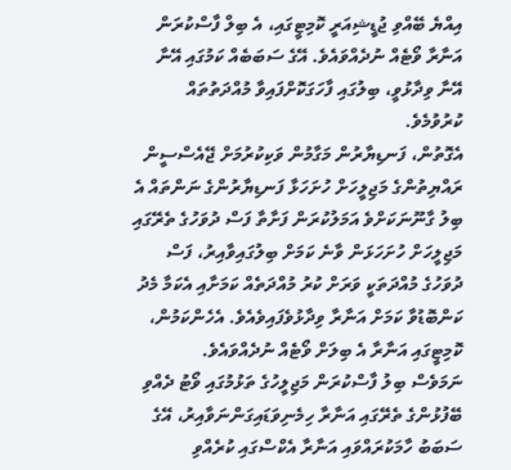އިއްޔެ ބޭއްވި ޖުޑީޝިއަރީ ކޮމިޓީގައި، އެ ބިލް ފާސްކުރަން އަނާރާ ވޯޓެއް ނުދެއްވައެވެ. އޭގެ ސަބަބެއް ކަމުގައި އޭނާ އޭނާ ވިދާޅުވީ، ބިލުގައި ފާހަގަކޮށްފައިވާ މުއްދަތުތައް ކުރުވުމެވެ.
އެގޮތުން، ފަނޑިޔާރުން މަގާމުން ވަކިކުރުމަށް ޖޭއެސްސީން ރައްޔިތުންގެ މަޖިލީހަށް ހުށަހަޅާ ފަނޑިޔާރުންގެ ނަންތައް އެ ބިލު ގާނޫނަކަށްވެ އަމަލުކުރަން ފަށާތާ ފަސް ދުވަހުގެ ތެރޭގައި މަޖިލީހަށް ހުށަހަޅަން ވާނެ ކަމަށް ބިލުގައިވާއިރު، ފަސް ދުވަހުގެ މުއްދަތަކީ ވަރަށް ކުރު މުއްދަތެއް ކަމަށާއި އެކަމާ މެދު ކަންބޮޑުވާ ކަމަށް އަނާރާ ވިދާޅުވެފައިވެއެވެ. އެހެންކަމުން، ކޮމިޓީގައި އަނާރާ އެ ބިލަށް ވޯޓެއް ނުދެއްވައެވެ.
ނަމަވެސް ބިލު ފާސްކުރަން މަޖިލީހުގެ ތަޅުމުގައި ވޯޓު ދެއްވި ބޭފުޅުންގެ ތެރޭގައި އަނާރާ ހިމެނިވަޑައިގަންނަވާއިރު، އޭގެ ސަބަބު ހާމަކުރައްވައި އަނާރާ އެކްސްގައި ކުރެއްވި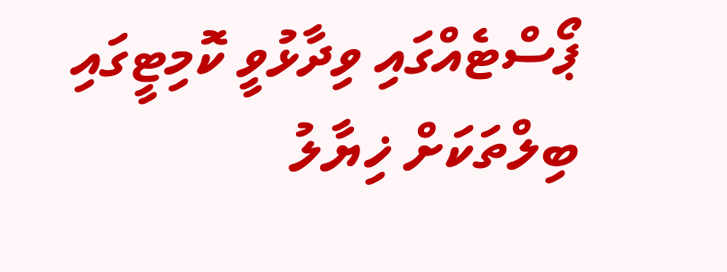ޕޯސްޓެއްގައި ވިދާޅުވީ ކޮމިޓީގައި ބިލްތަކަށް ޚިޔާލު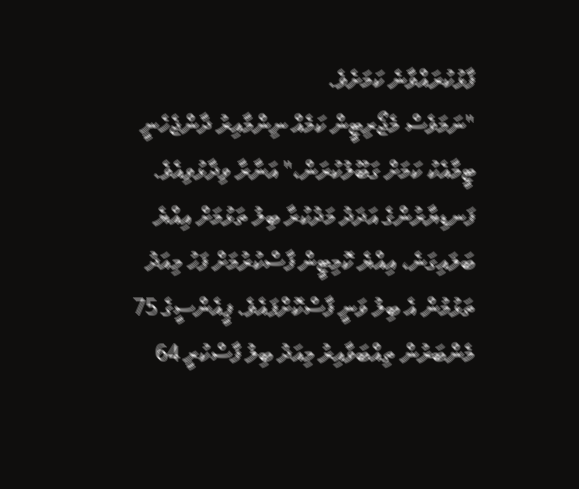ފާޅުކުރައްވާނެ ކަމަށެވެ.
"ނަމަވެސް މެޖޯރިޓީން ކަމެއް ނިންމާއިރު ދާންޖެހެނީ ޓީމާއެކު ކަމަށް ގަބޫލުކުރަން،" އަނާރާ ވިދާޅުވިއެވެ.
ފަނޑިޔާރުންގެ އަދަދު މަދުކުރާ ބިލު ތަޅުމަށް އިއްޔެ ބަލައިގަނެ، އިއްޔެ ކޮމިޓީން ފާސްކުރުމަށް ފަހު މިއަދު ތަޅުމުން އެ ބިލު ވަނީ ފާސްކޮށްފައެވެ. ޕީއެންސީގެ 75 މެންބަރުން ތިއްބަވާއިރު މިއަދު ބިލު ފާސްކުރީ 64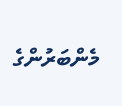މެންބަރުންގެ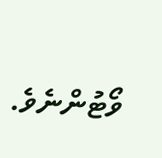ވޯޓުންނެވެ.